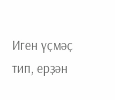Иген үҫмәҫ тип, ерҙән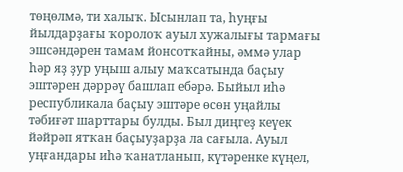төңөлмә, ти халыҡ. Ысынлап та, һуңғы йылдарҙағы ҡоролоҡ ауыл хужалығы тармағы эшсәндәрен тамам йонсотҡайны, әммә улар һәр яҙ ҙур уңыш алыу маҡсатында баҫыу эштәрен дәррәү башлап ебәрә. Быйыл иһә республикала баҫыу эштәре өсөн уңайлы тәбиғәт шарттары булды. Был диңгеҙ кеүек йәйрәп ятҡан баҫыуҙарҙа ла сағыла. Ауыл уңғандары иһә ҡанатланып, күтәренке күңел,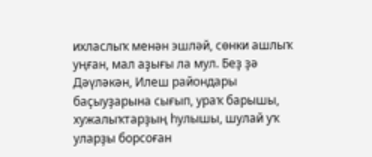ихласлыҡ менән эшләй, сөнки ашлыҡ уңған, мал аҙығы ла мул. Беҙ ҙә Дәүләкән, Илеш райондары баҫыуҙарына сығып, ураҡ барышы, хужалыҡтарҙың һулышы, шулай уҡ уларҙы борсоған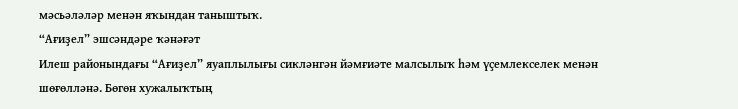мәсьәләләр менән яҡындан таныштыҡ.
“Ағиҙел” эшсәндәре ҡәнәғәт
Илеш районындағы “Ағиҙел” яуаплылығы сикләнгән йәмғиәте малсылыҡ һәм үҫемлекселек менән шөғөлләнә. Бөгөн хужалыҡтың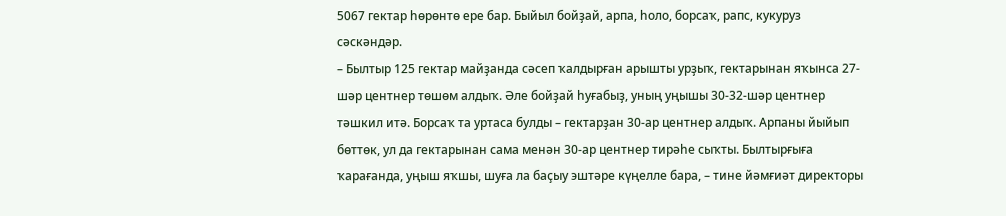5067 гектар һөрөнтө ере бар. Быйыл бойҙай, арпа, һоло, борсаҡ, рапс, кукуруз сәскәндәр.
– Былтыр 125 гектар майҙанда сәсеп ҡалдырған арышты урҙыҡ, гектарынан яҡынса 27-шәр центнер төшөм алдыҡ. Әле бойҙай һуғабыҙ, уның уңышы 30-32-шәр центнер тәшкил итә. Борсаҡ та уртаса булды – гектарҙан 30-ар центнер алдыҡ. Арпаны йыйып бөттөк, ул да гектарынан сама менән 30-ар центнер тирәһе сыҡты. Былтырғыға ҡарағанда, уңыш яҡшы, шуға ла баҫыу эштәре күңелле бара, – тине йәмғиәт директоры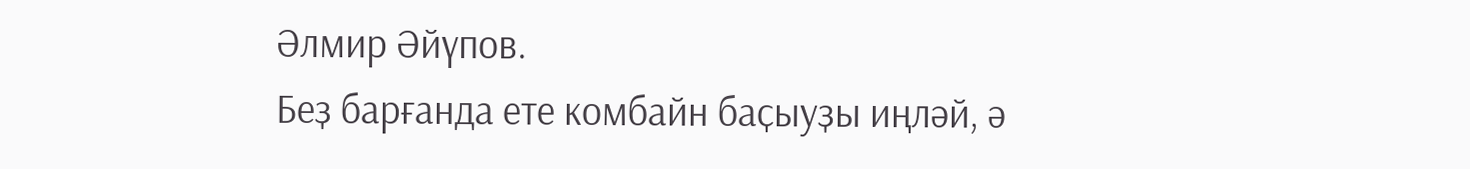Әлмир Әйүпов.
Беҙ барғанда ете комбайн баҫыуҙы иңләй, ә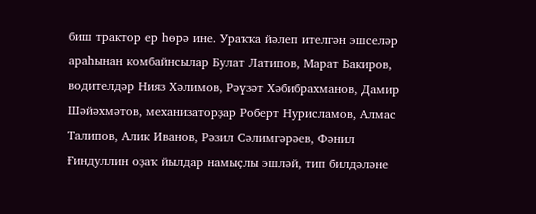биш трактор ер һөрә ине. Ураҡҡа йәлеп ителгән эшселәр араһынан комбайнсылар Булат Латипов, Марат Бакиров, водителдәр Нияз Хәлимов, Рәүзәт Хәбибрахманов, Дамир Шәйәхмәтов, механизаторҙар Роберт Нурисламов, Алмас Талипов, Алик Иванов, Рәзил Сәлимгәрәев, Фәнил Ғиндуллин оҙаҡ йылдар намыҫлы эшләй, тип билдәләне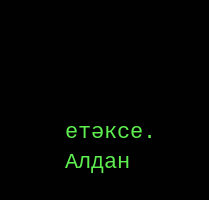етәксе.
Алдан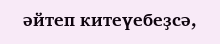әйтеп китеүебеҙсә,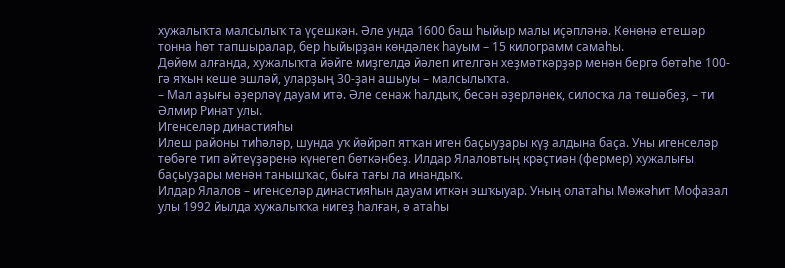хужалыҡта малсылыҡ та үҫешкән. Әле унда 1600 баш һыйыр малы иҫәпләнә. Көнөнә етешәр тонна һөт тапшыралар, бер һыйырҙан көндәлек һауым – 15 килограмм самаһы.
Дөйөм алғанда, хужалыҡта йәйге миҙгелдә йәлеп ителгән хеҙмәткәрҙәр менән бергә бөтәһе 100-гә яҡын кеше эшләй, уларҙың 30-ҙан ашыуы – малсылыҡта.
– Мал аҙығы әҙерләү дауам итә. Әле сенаж һалдыҡ, бесән әҙерләнек, силосҡа ла төшәбеҙ, – ти Әлмир Ринат улы.
Игенселәр династияһы
Илеш районы тиһәләр, шунда уҡ йәйрәп ятҡан иген баҫыуҙары күҙ алдына баҫа. Уны игенселәр төбәге тип әйтеүҙәренә күнегеп бөткәнбеҙ. Илдар Ялаловтың крәҫтиән (фермер) хужалығы баҫыуҙары менән танышҡас, быға тағы ла инандыҡ.
Илдар Ялалов – игенселәр династияһын дауам иткән эшҡыуар. Уның олатаһы Мөжәһит Мофазал улы 1992 йылда хужалыҡҡа нигеҙ һалған, ә атаһы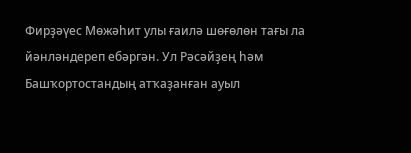Фирҙәүес Мөжәһит улы ғаилә шөғөлөн тағы ла йәнләндереп ебәргән. Ул Рәсәйҙең һәм Башҡортостандың атҡаҙанған ауыл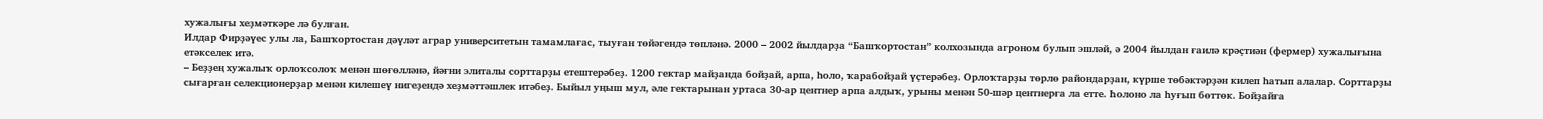хужалығы хеҙмәткәре лә булған.
Илдар Фирҙәүес улы ла, Башҡортостан дәүләт аграр университетын тамамлағас, тыуған төйәгендә төпләнә. 2000 – 2002 йылдарҙа “Башҡортостан” колхозында агроном булып эшләй, ә 2004 йылдан ғаилә крәҫтиән (фермер) хужалығына етәкселек итә.
– Беҙҙең хужалыҡ орлоҡсолоҡ менән шөғөлләнә, йәғни элиталы сорттарҙы етештерәбеҙ. 1200 гектар майҙанда бойҙай, арпа, һоло, ҡарабойҙай үҫтерәбеҙ. Орлоҡтарҙы төрлө райондарҙан, күрше төбәктәрҙән килеп һатып алалар. Сорттарҙы сығарған селекционерҙар менән килешеү нигеҙендә хеҙмәттәшлек итәбеҙ. Быйыл уңыш мул, әле гектарынан уртаса 30-ар центнер арпа алдыҡ, урыны менән 50-шәр центнерға ла етте. Һолоно ла һуғып бөттөк. Бойҙайға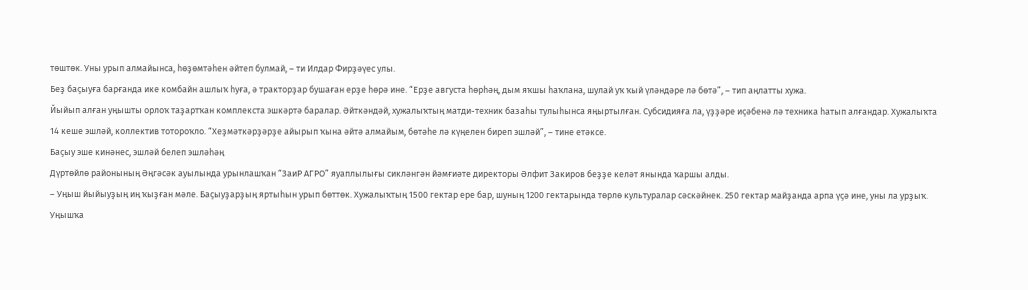төштөк. Уны урып алмайынса, һөҙөмтәһен әйтеп булмай, – ти Илдар Фирҙәүес улы.
Беҙ баҫыуға барғанда ике комбайн ашлыҡ һуға, ә тракторҙар бушаған ерҙе һөрә ине. “Ерҙе августа һөрһәң, дым яҡшы һаҡлана, шулай уҡ ҡый үләндәре лә бөтә”, – тип аңлатты хужа.
Йыйып алған уңышты орлоҡ таҙартҡан комплекста эшкәртә баралар. Әйткәндәй, хужалыҡтың матди-техник базаһы тулыһынса яңыртылған. Субсидияға ла, үҙҙәре иҫәбенә лә техника һатып алғандар. Хужалыҡта 14 кеше эшләй, коллектив тотороҡло. “Хеҙмәткәрҙәрҙе айырып ҡына әйтә алмайым, бөтәһе лә күңелен биреп эшләй”, – тине етәксе.
Баҫыу эше кинәнес, эшләй белеп эшләһәң
Дүртөйлө районының Әңгәсәк ауылында урынлашҡан “ЗаиР АГРО” яуаплылығы сикләнгән йәмғиәте директоры Әлфит Закиров беҙҙе келәт янында ҡаршы алды.
– Уңыш йыйыуҙың иң ҡыҙған мәле. Баҫыуҙарҙың яртыһын урып бөттөк. Хужалыҡтың 1500 гектар ере бар, шуның 1200 гектарында төрлө культуралар сәскәйнек. 250 гектар майҙанда арпа үҫә ине, уны ла урҙыҡ. Уңышҡа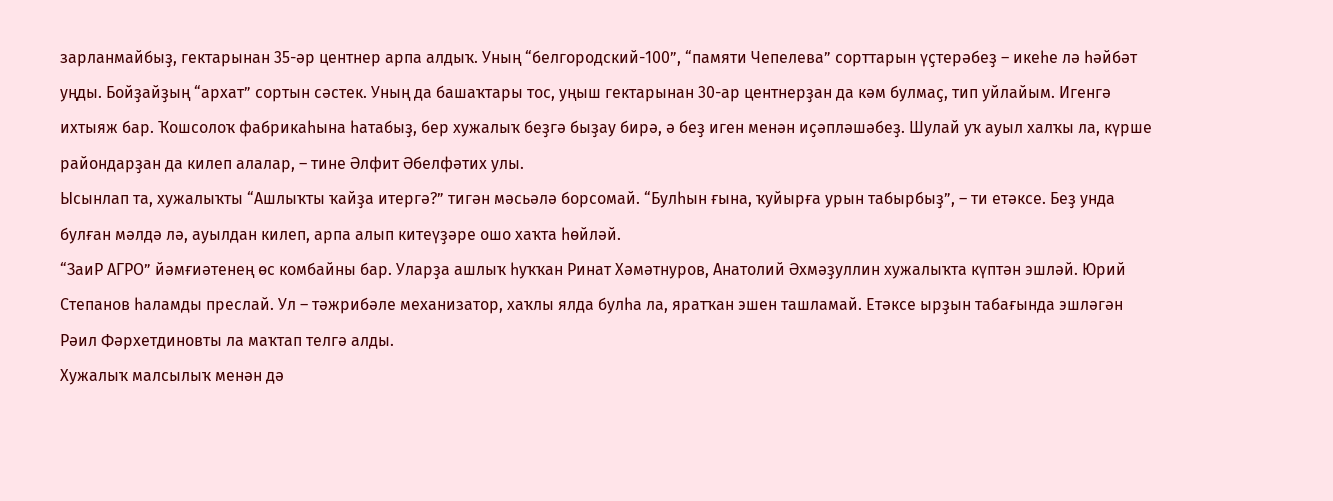зарланмайбыҙ, гектарынан 35-әр центнер арпа алдыҡ. Уның “белгородский-100”, “памяти Чепелева” сорттарын үҫтерәбеҙ – икеһе лә һәйбәт уңды. Бойҙайҙың “архат” сортын сәстек. Уның да башаҡтары тос, уңыш гектарынан 30-ар центнерҙан да кәм булмаҫ, тип уйлайым. Игенгә ихтыяж бар. Ҡошсолоҡ фабрикаһына һатабыҙ, бер хужалыҡ беҙгә быҙау бирә, ә беҙ иген менән иҫәпләшәбеҙ. Шулай уҡ ауыл халҡы ла, күрше райондарҙан да килеп алалар, – тине Әлфит Әбелфәтих улы.
Ысынлап та, хужалыҡты “Ашлыҡты ҡайҙа итергә?” тигән мәсьәлә борсомай. “Булһын ғына, ҡуйырға урын табырбыҙ”, – ти етәксе. Беҙ унда булған мәлдә лә, ауылдан килеп, арпа алып китеүҙәре ошо хаҡта һөйләй.
“ЗаиР АГРО” йәмғиәтенең өс комбайны бар. Уларҙа ашлыҡ һуҡҡан Ринат Хәмәтнуров, Анатолий Әхмәҙуллин хужалыҡта күптән эшләй. Юрий Степанов һаламды преслай. Ул – тәжрибәле механизатор, хаҡлы ялда булһа ла, яратҡан эшен ташламай. Етәксе ырҙын табағында эшләгән Рәил Фәрхетдиновты ла маҡтап телгә алды.
Хужалыҡ малсылыҡ менән дә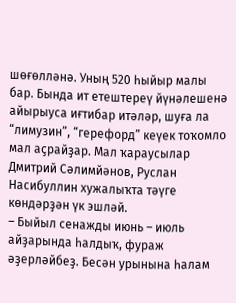шөғөлләнә. Уның 520 һыйыр малы бар. Бында ит етештереү йүнәлешенә айырыуса иғтибар итәләр, шуға ла “лимузин”, “герефорд” кеүек тоҡомло мал аҫрайҙар. Мал ҡараусылар Дмитрий Сәлимйәнов, Руслан Насибуллин хужалыҡта тәүге көндәрҙән үк эшләй.
– Быйыл сенажды июнь – июль айҙарында һалдыҡ, фураж әҙерләйбеҙ. Бесән урынына һалам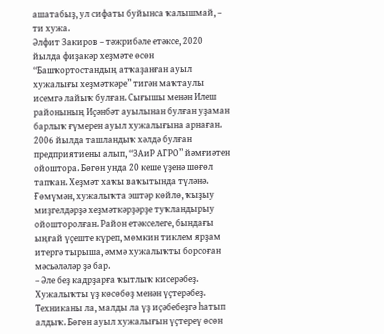ашатабыҙ, ул сифаты буйынса ҡалышмай, – ти хужа.
Әлфит Закиров – тәжрибәле етәксе, 2020 йылда фиҙакәр хеҙмәте өсөн “Башҡортостандың атҡаҙанған ауыл хужалығы хеҙмәткәре” тигән маҡтаулы исемгә лайыҡ булған. Сығышы менән Илеш районының Иҫәнбәт ауылынан булған уҙаман барлыҡ ғүмерен ауыл хужалығына арнаған. 2006 йылда ташландыҡ хәлдә булған предприятиены алып, “ЗАиР АГРО” йәмғиәтен ойоштора. Бөгөн унда 20 кеше үҙенә шөғөл тапҡан. Хеҙмәт хаҡы ваҡытында түләнә. Ғөмүмән, хужалыҡта эштәр көйлө, ҡыҙыу миҙгелдәрҙә хеҙмәткәрҙәрҙе туҡландырыу ойошторолған. Район етәкселеге, бындағы ыңғай үҫеште күреп, мөмкин тиклем ярҙам итергә тырыша, әммә хужалыҡты борсоған мәсьәләләр ҙә бар.
– Әле беҙ кадрҙарға ҡытлыҡ кисерәбеҙ. Хужалыҡты үҙ көсөбөҙ менән үҫтерәбеҙ. Техниканы ла, малды ла үҙ иҫәбебеҙгә һатып алдыҡ. Бөгөн ауыл хужалығын үҫтереү өсөн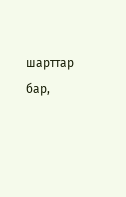шарттар бар,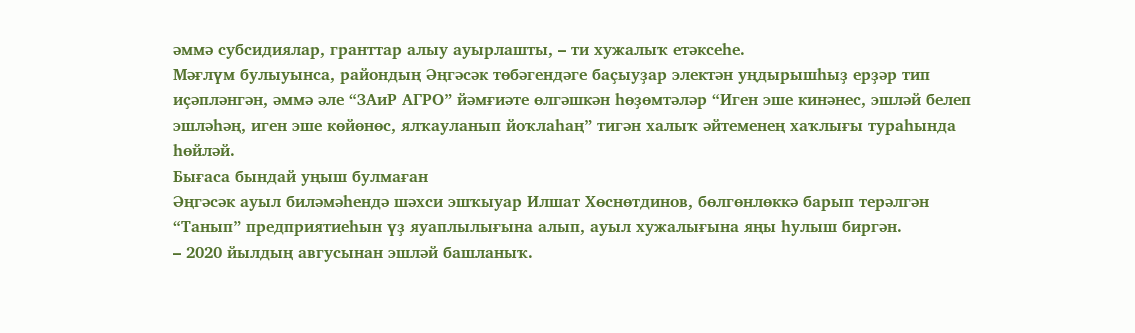әммә субсидиялар, гранттар алыу ауырлашты, – ти хужалыҡ етәксеһе.
Мәғлүм булыуынса, райондың Әңгәсәк төбәгендәге баҫыуҙар электән уңдырышһыҙ ерҙәр тип иҫәпләнгән, әммә әле “ЗАиР АГРО” йәмғиәте өлгәшкән һөҙөмтәләр “Иген эше кинәнес, эшләй белеп эшләһәң, иген эше көйөнөс, ялҡауланып йоҡлаһаң” тигән халыҡ әйтеменең хаҡлығы тураһында һөйләй.
Бығаса бындай уңыш булмаған
Әңгәсәк ауыл биләмәһендә шәхси эшҡыуар Илшат Хөснөтдинов, бөлгөнлөккә барып терәлгән “Танып” предприятиеһын үҙ яуаплылығына алып, ауыл хужалығына яңы һулыш биргән.
– 2020 йылдың авгусынан эшләй башланыҡ.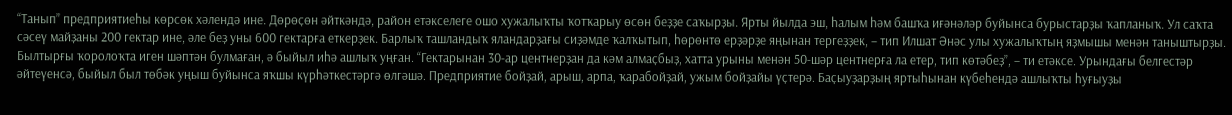“Танып” предприятиеһы көрсөк хәлендә ине. Дөрөҫөн әйткәндә, район етәкселеге ошо хужалыҡты ҡотҡарыу өсөн беҙҙе саҡырҙы. Ярты йылда эш, һалым һәм башҡа иғәнәләр буйынса бурыстарҙы ҡапланыҡ. Ул саҡта сәсеү майҙаны 200 гектар ине, әле беҙ уны 600 гектарға еткерҙек. Барлыҡ ташландыҡ яландарҙағы сиҙәмде ҡалҡытып, һөрөнтө ерҙәрҙе яңынан тергеҙҙек, – тип Илшат Әнәс улы хужалыҡтың яҙмышы менән таныштырҙы.
Былтырғы ҡоролоҡта иген шәптән булмаған, ә быйыл иһә ашлыҡ уңған. “Гектарынан 30-ар центнерҙан да кәм алмаҫбыҙ, хатта урыны менән 50-шәр центнерға ла етер, тип көтәбеҙ”, – ти етәксе. Урындағы белгестәр әйтеүенсә, быйыл был төбәк уңыш буйынса яҡшы күрһәткестәргә өлгәшә. Предприятие бойҙай, арыш, арпа, ҡарабойҙай, ужым бойҙайы үҫтерә. Баҫыуҙарҙың яртыһынан күбеһендә ашлыҡты һуғыуҙы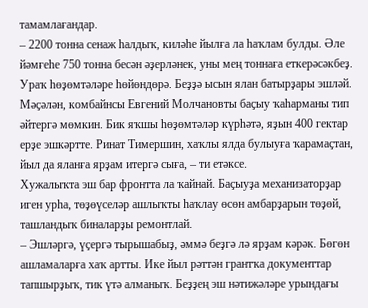тамамлағандар.
– 2200 тонна сенаж һалдыҡ, киләһе йылға ла һаҡлам булды. Әле йәмғеһе 750 тонна бесән әҙерләнек, уны мең тоннаға еткерәсәкбеҙ. Ураҡ һөҙөмтәләре һөйөндөрә. Беҙҙә ысын ялан батырҙары эшләй. Мәҫәлән, комбайнсы Евгений Молчановты баҫыу ҡаһарманы тип әйтергә мөмкин. Бик яҡшы һөҙөмтәләр күрһәтә, яҙын 400 гектар ерҙе эшкәртте. Ринат Тимершин, хаҡлы ялда булыуға ҡарамаҫтан, йыл да яланға ярҙам итергә сыға, – ти етәксе.
Хужалыҡта эш бар фронтта ла ҡайнай. Баҫыуҙа механизаторҙар иген урһа, төҙөүселәр ашлыҡты һаҡлау өсөн амбарҙарын төҙөй, ташландыҡ биналарҙы ремонтлай.
– Эшләргә, үҫергә тырышабыҙ, әммә беҙгә лә ярҙам кәрәк. Бөгөн ашламаларға хаҡ артты. Ике йыл рәттән грантҡа документтар тапшырҙыҡ, тик үтә алманыҡ. Беҙҙең эш нәтижәләре урындағы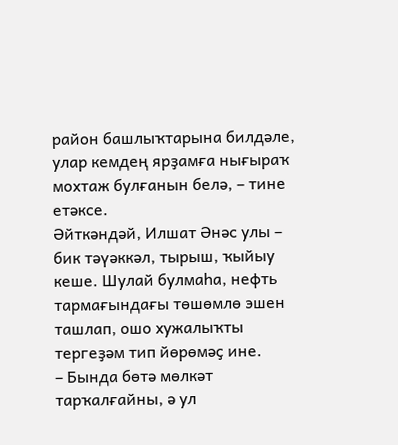район башлыҡтарына билдәле, улар кемдең ярҙамға нығыраҡ мохтаж булғанын белә, – тине етәксе.
Әйткәндәй, Илшат Әнәс улы – бик тәүәккәл, тырыш, ҡыйыу кеше. Шулай булмаһа, нефть тармағындағы төшөмлө эшен ташлап, ошо хужалыҡты тергеҙәм тип йөрөмәҫ ине.
– Бында бөтә мөлкәт тарҡалғайны, ә ул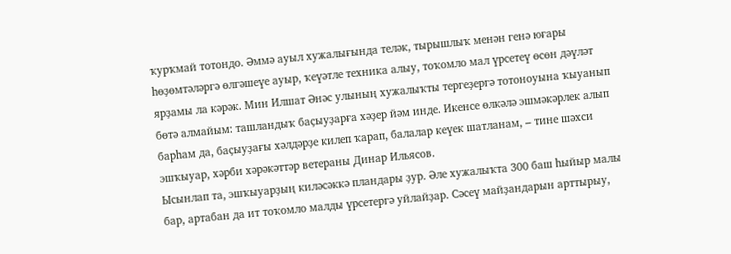ҡурҡмай тотондо. Әммә ауыл хужалығында теләк, тырышлыҡ менән генә юғары һөҙөмтәләргә өлгәшеүе ауыр, ҡеүәтле техника алыу, тоҡомло мал үрсетеү өсөн дәүләт ярҙамы ла кәрәк. Мин Илшат Әнәс улының хужалыҡты тергеҙергә тотоноуына ҡыуанып бөтә алмайым: ташландыҡ баҫыуҙарға хәҙер йәм инде. Икенсе өлкәлә эшмәкәрлек алып барһам да, баҫыуҙағы хәлдәрҙе килеп ҡарап, балалар кеүек шатланам, – тине шәхси эшҡыуар, хәрби хәрәкәттәр ветераны Динар Ильясов.
Ысынлап та, эшҡыуарҙың киләсәккә пландары ҙур. Әле хужалыҡта 300 баш һыйыр малы бар, артабан да ит тоҡомло малды үрсетергә уйлайҙар. Сәсеү майҙандарын арттырыу,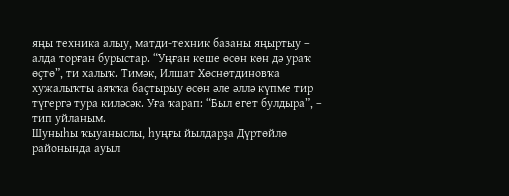яңы техника алыу, матди-техник базаны яңыртыу – алда торған бурыстар. “Уңған кеше өсөн көн дә ураҡ өҫтө”, ти халыҡ. Тимәк, Илшат Хөснөтдиновҡа хужалыҡты аяҡҡа баҫтырыу өсөн әле әллә күпме тир түгергә тура киләсәк. Уға ҡарап: “Был егет булдыра”, – тип уйланым.
Шуныһы ҡыуаныслы, һуңғы йылдарҙа Дүртөйлө районында ауыл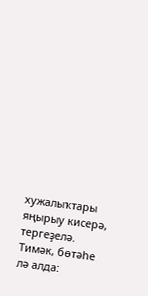хужалыҡтары яңырыу кисерә, тергеҙелә. Тимәк, бөтәһе лә алда: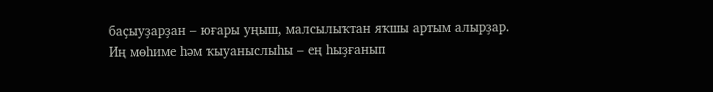баҫыуҙарҙан – юғары уңыш, малсылыҡтан яҡшы артым алырҙар. Иң мөһиме һәм ҡыуаныслыһы – ең һыҙғанып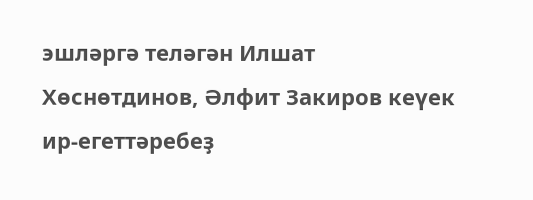эшләргә теләгән Илшат Хөснөтдинов, Әлфит Закиров кеүек ир-егеттәребеҙ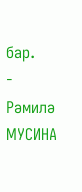бар.
- Рәмилә МУСИНА